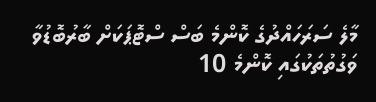މާލެ ސަރަހައްދުގެ ކޮންމެ ބަސް ސްޓޮޕަކަށް ބާރުބޮޑުވާ ވަގުތުތަކުގައި ކޮންމެ 10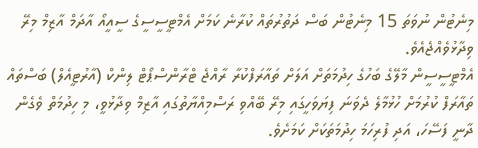މިނެޓުން ނުވަތަ 15 މިނެޓުން ބަސް ދަތުރުތައް ކުރާނެ ކަމަށް އެމްޓީސީސީގެ ސީއީއޯ އާދަމް އާޒިމް މިރޭ ވިދާޅުވެއްޖެއެވެ.
އެމްޓީސީސީން މާލޭގެ ބަހުގެ ހިދުމަތަށް އަލަށް ތައާރަފްކުރާ ރާއްޖެ ޓްރާންސްޕޯޓް ލިންކް (އާރުޓީއެލް) ބަސްތައް ތައާރަފް ކުރުމަށް ހުޅުމާލެ ދެވަނަ ފިޔަވަހީގައި މިރޭ ބޭއްވި ރަސްމިއްޔާތުގައި އާޒިމް ވިދާޅުވީ، މި ހިދުމަތް ވެގެން ދާނީ ފަސޭހަ، އަދި ފުރިހަމަ ހިދުމަތަކަށް ކަމަށެވެ.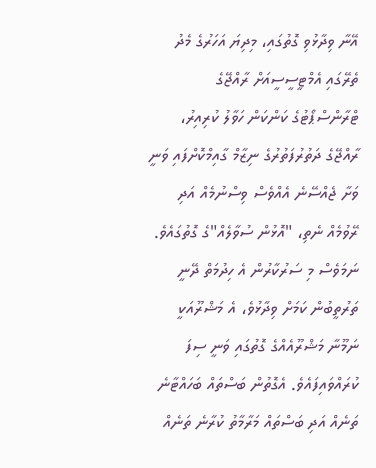އޭނާ ވިދާޅުވި ގޮތުގައި، މިދިޔަ އަހަރުގެ މެދު ތެރޭގައި އެމްޓީސީސީއަށް ރާއްޖޭގެ ޓްރާންސްޕޯޓުގެ ކަންކަން ހަވާލު ކުރިއިރު، ރާއްޖޭގެ ދަތުރުފަތުރުގެ ނިޒާމް ގާއިމްކޮށްފައި ވަނީ ވަށާ ޖެއްސޭނެ އެއްވެސް ވިސްނުމެއް އަދި ރޭވުމެއް ނެތި، "އޮޅުން ސުވާލެއް"ގެ ގޮތުގައެވެ.
ނަމަވެސް މި ސަރުކާރުން އެ ހިދުމަތް ދޭނީ ތަރުތީބުން ކަމަށް ވިދާޅުވެ، އެ މަޝްރޫއަކީ ނަމޫނާ މަޝްރޫއެއްގެ ގޮތުގައި ވަނީ ސިފަ ކުރައްވައިފައެވެ. އެގޮތުން ބަސްތައް ބަހައްޓާނެ ތަނެއް އަދި ބަސްތައް މަރާމާތު ކުރާނެ ތަނެއް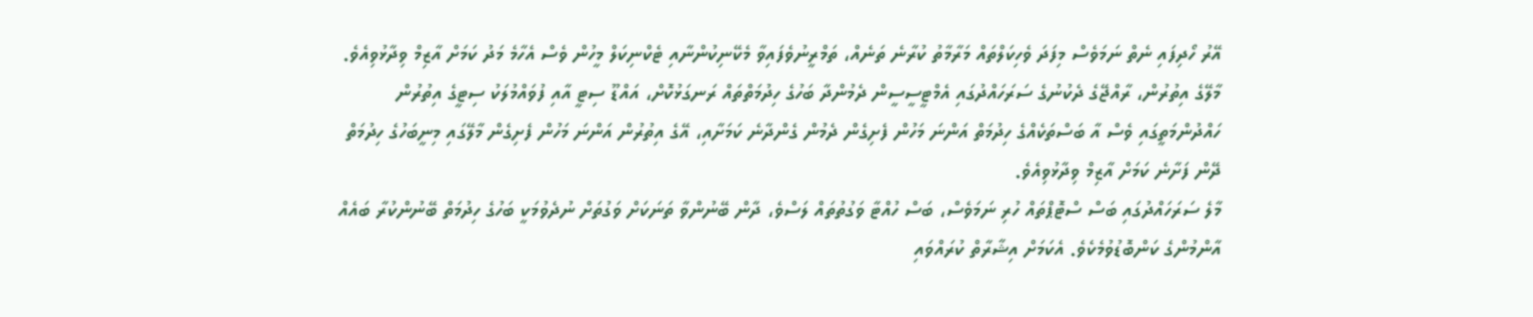އޭރު ހޯދިފައި ނެތް ނަމަވެސް މިފަދަ ވެހިކަލްތައް މަރާމާތު ކުރާނެ ތަނެއް، ތަމްރީނުވެފައިވާ މެކޭނިކުންނާއި ޓެކްނިކަލް މީހުން ވެސް އެހާމެ މަދު ކަމަށް އާޒިމް ވިދާޅުވިއެވެ.
މާލޭގެ އިތުރުން، ރާއްޖޭގެ ދެކުނުގެ ސަރަހައްދުގައި އެމްޓީސީސީން ދެމުންދާ ބަހުގެ ހިދުމަތްތައް ރަނގަޅުކޮށް، އައްޑޫ ސިޓީ އާއި ފުވައްމުލަކު ސިޓީގެ އިތުރުން ހައްދުންމަތީގައި ވެސް އާ ބަސްތަކެއްގެ ހިދުމަތް އަންނަ މަހުން ފެށިގެން ދެމުން ގެންދާނެ ކަމަށާއި، އޭގެ އިތުރުން އަންނަ މަހުން ފެށިގެން މާލޭގައި މިނީބަހުގެ ހިދުމަތް ދޭން ފަށާނެ ކަމަށް އާޒިމް ވިދާޅުވިއެވެ.
މާލެ ސަރަހައްދުގައި ބަސް ސްޓޮޕްތައް ހުރި ނަމަވެސް، ބަސް ހުއްޓާ ވަގުތުތައް ލަސްވެ، ދާން ބޭނުންވާ ތަނަކަށް ވަގުތަށް ނުދެވުމަކީ ބަހުގެ ހިދުމަތް ބޭނުންކުރާ ބައެއް އާންމުންގެ ކަންބޮޑުވުމެކެވެ. އެކަމަށް އިޝާރާތް ކުރައްވައި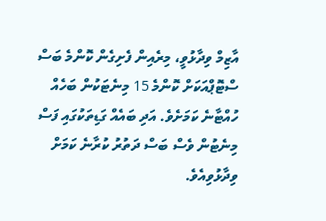އާޒިމް ވިދާޅުވީ، މިރެއިން ފެށިގެން ކޮންމެ ބަސް ސްޓޮޕްއަކަށް ކޮންމެ 15 މިނެޓަކުން ބަހެއް ހުއްޓާނެ ކަމަށެވެ. އަދި ބައެއް ގަޑިތަކުގައި ފަސް މިނެޓުން ވެސް ބަސް ދަތުރު ކުރާނެ ކަމަށް ވިދާޅުވިއެވެ.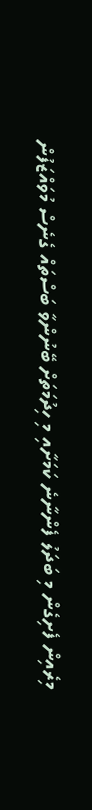މިރެއިން ފެށިގެން މި ބަދަލު ފެންނާނެ ކަމަށާއި މި ހިދުމަތަށް ބޭނުންވާ ބަސްތައް ގެނެސް މުވައްޒަފުން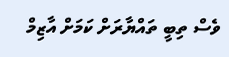ވެސް ތިބީ ތައްޔާރަށް ކަމަށް އާޒިމް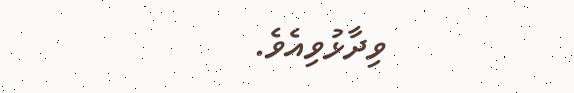ވިދާޅުވިއެވެ.